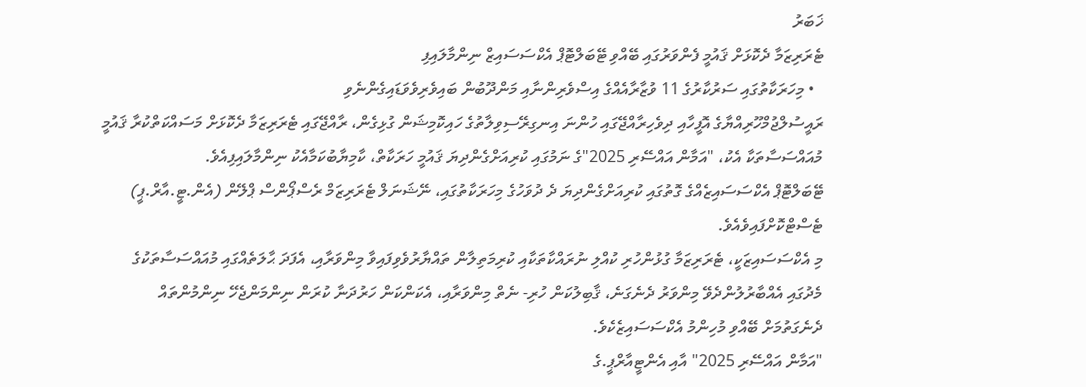ޚަބަރު
ޓެރަރިޒަމާ ދެކޮޅަށް ޤައުމީ ފެންވަރުގައި ބޭއްވި ޓޭބަލްޓޮޕް އެކްސަސައިޒް ނިންމާލައިފި
  • މިހަރަކާތުގައި ސަރުކާރުގެ 11 ވުޒާރާއެއްގެ އިސްވެރިންނާއި މަންދޫބުން ބައިވެރިވެވަޑައިގެންނެވި
ރައީސުލްޖުމްހޫރިއްޔާގެ އޮފީހާއި ދިވެހިރާއްޖޭގައި ހުންނަ އިނގިރޭސިވިލާތުގެ ހައިކޮމިޝަން ގުޅިގެން، ރާއްޖޭގައި ޓެރަރިޒަމާ ދެކޮޅަށް މަސައްކަތްކުރާ ޤައުމީ މުއައްސަސާތަކާ އެކު، "އަމާން އައްސޭރި 2025"ގެ ނަމުގައި ކުރިއަށްގެންދިޔަ ޤައުމީ ހަރަކާތް، ކާމިޔާބުކަމާއެކު ނިންމާލައިފިއެވެ.
ޓޭބަލްޓޮޕް އެކްސަސައިޒެއްގެ ގޮތުގައި ކުރިއަށްގެންދިޔަ ދެ ދުވަހުގެ މިހަރަކާތުގައި، ނޭޝަނަލް ޓެރަރިޒަމް ރެސްޕޯންސް ޕްލޭން (އެން.ޓީ.އާރް.ޕީ) ޓެސްޓްކޮށްފައިވެއެވެ.
މި އެކްސަސައިޒަކީ، ޓެރަރިޒަމާ ގުޅުންހުރި ކުއްލި ނުރައްކާތަކާއި ކުރިމަތިލާން ތައްޔާރުވެވިފައިވާ މިންވަރާއި، އެފަދަ ޙާލަތެއްގައި މުއައްސަސާތަކުގެ މެދުގައި އެއްބާރުލުންދެވޭ މިންވަރު ދެނެގަނެ، ޤާބިލުކަން ހުރި- ނެތް މިންވަރާއި، އެކަންކަން ހަރުދަނާ ކުރަން ނިންމަންޖެހޭ ނިންމުންތައް ދެނެގަތުމަށް ބޭއްވި މުހިންމު އެކްސަސައިޒެކެވެ.
"އަމާން އައްސޭރި 2025" އާއި އެންޓީއާރްޕީ.ގެ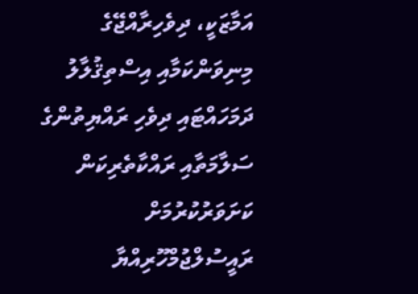އަމާޒަކީ، ދިވެހިރާއްޖޭގެ މިނިވަންކަމާއި އިސްތިޤުލާލު ދަމަހައްޓައި ދިވެހި ރައްޔިތުންގެ ސަލާމަތާއި ރައްކާތެރިކަން ކަށަވަރުކުރުމަށް ރައީސުލްޖުމްހޫރިއްޔާ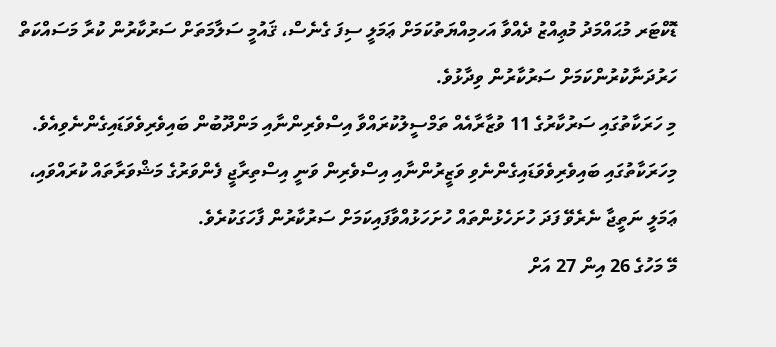ޑޮކްޓަރ މުޙައްމަދު މުޢިއްޒު ދެއްވާ އަހމިއްޔަތުކަމަށް ޢަމަލީ ސިފަ ގެނެސް، ޤައުމީ ސަލާމަތަށް ސަރުކާރުން ކުރާ މަސައްކަތް ހަރުދަނާކުރުންކަމަށް ސަރުކާރުން ވިދާޅުވެ.
މި ހަރަކާތުގައި ސަރުކާރުގެ 11 ވުޒާރާއެއް ތަމްސީލުކުރައްވާ އިސްވެރިންނާއި މަންދޫބުން ބައިވެރިވެވަޑައިގެންނެވިއެވެ. މިހަރަކާތުގައި ބައިވެރިވެވަޑައިގެންނެވި ވަޒީރުންނާއި އިސްވެރިން ވަނީ އިސްތިރާޖީ ފެންވަރުގެ މަޝްވަރާތައް ކުރައްވައި، ޢަމަލީ ނަތީޖާ ނެރެވޭ ފަދަ ހުށަހެޅުންތައް ހުށަހަޅުއްވާފައިކަމަށް ސަރުކާރުން ފާހަގަކުރެވެ.
މޭ މަހުގެ 26 އިން 27 އަށް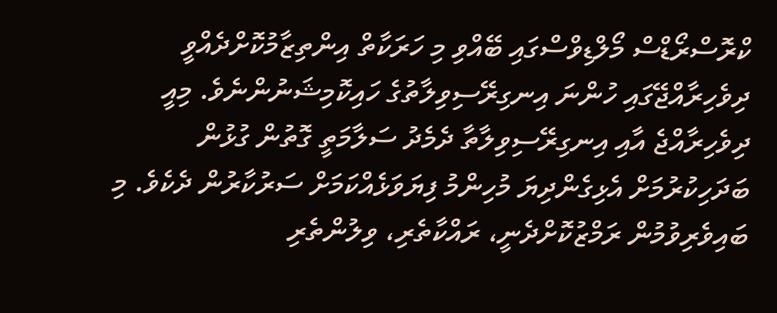ކްރޮސްރޯޑްސް މޯލްޑިވްސްގައި ބޭއްވި މި ހަރަކާތް އިންތިޒާމުކޮށްދެއްވީ ދިވެހިރާއްޖޭގައި ހުންނަ އިނގިރޭސިވިލާތުގެ ހައިކޮމިޝަނުންނެވެ. މިއީ ދިވެހިރާއްޖެ އާއި އިނގިރޭސިވިލާތާ ދެމެދު ސަލާމަތީ ގޮތުން ގުޅުން ބަދަހިކުރުމަށް އެޅިގެންދިޔަ މުހިންމު ފިޔަވަޅެއްކަމަށް ސަރުކާރުން ދެކެވެ. މި ބައިވެރިވުމުން ރަމްޒުކޮށްދެނީ، ރައްކާތެރި، ވިލުންތެރި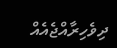ދިވެހިރާއްޖެއެއް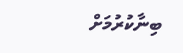ބިނާކުރުމަށް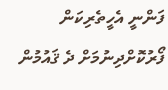ފަންނީ އެހީތެރިކަން ފޯރުކޮށްދިނުމަށް ދެ ޤައުމުން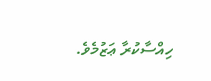ހިއްސާކުރާ ޢަޒުމެވެ.